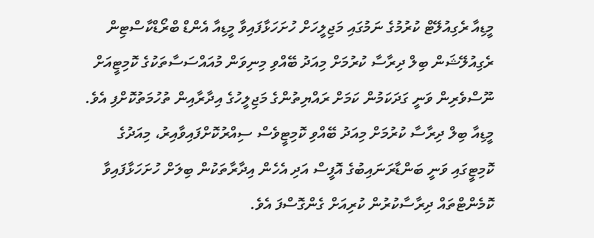މީޑިއާ ރެގިއުލޭޓް ކުރުމުގެ ނަމުގައި މަޖިލީހަށް ހުށަހަޅާފައިވާ މީޑިއާ އެންޑް ބްރޯޑްކާސްޓިން ރެގިއުލޭޝަން ބިލް ދިރާސާ ކުރުމަށް މިއަދު ބޭއްވި މިނިވަން މުއައްސަސާތަކުގެ ކޮމިޓީއަށް ނޫސްވެރިން ވަނީ ގަދަކަމުން ކަމަށް ރައްޔިތުންގެ މަޖިލީހުގެ އިދާރާއިން ތުހުމަތުކޮށްފި އެވެ.
މީޑިއާ ބިލް ދިރާސާ ކުރުމަށް މިއަދު ބޭއްވި ކޮމިޓީވެސް ސިއްރުކޮށްފައިވާއިރު، މިއަދުގެ ކޮމިޓީގައި ވަނީ ބަންޑާރަނައިބުގެ އޮފީސް އަދި އެހެން އިދާރާތަކުން ބިލަށް ހުށަހަޅާފައިވާ ކޮމެންޓްތައް ދިރާސާކުރުން ކުރިއަށް ގެންގޮސްފަ އެވެ.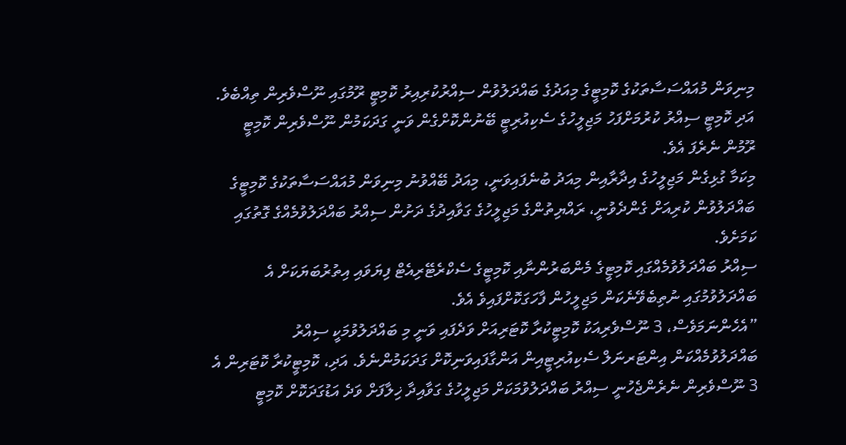މިނިވަން މުއައްސަސާތަކުގެ ކޮމިޓީގެ މިއަދުގެ ބައްދަލުވުން ސިއްރުކުރިއިރު ކޮމިޓީ ރޫމުގައި ނޫސްވެރިން ތިއްބެވެ. އަދި ކޮމިޓީ ސިއްރު ކުރުމަށްފަހު މަޖިލީހުގެ ސެކިއުރިޓީ ބޭނުންކޮށްގެން ވަނީ ގަދަކަމުން ނޫސްވެރިން ކޮމިޓީ ރޫމުން ނެރެފަ އެވެ.
މިކަމާ ގުޅިގެން މަޖިލީހުގެ އިދާރާއިން މިއަދު ބުނެފައިވަނީ، މިއަދު ބޭއްވުނު މިނިވަން މުއައްސަސާތަކުގެ ކޮމިޓީގެ ބައްދަލުވުން ކުރިއަށް ގެންދެވުނީ، ރައްޔިތުންގެ މަޖިލީހުގެ ގަވާއިދުގެ ދަށުން ސިއްރު ބައްދަލުވުމެއްގެ ގޮތުގައި ކަމަށެވެ.
ސިއްރު ބައްދަލުވުމެއްގައި ކޮމިޓީގެ މެންބަރުންނާއި ކޮމިޓީގެ ސެކްރެޓޭރިއެޓް ފިޔަވައި އިތުރުބަޔަކަށް އެ ބައްދަލުވުމުގައި ނުތިބެވޭނެކަން މަޖިލީހުން ފާހަގަކޮށްފައިވެ އެވެ.
”އެހެންނަމަވެސް، 3 ނޫސްވެރިއަކު ކޮމިޓީކުރާ ކޮޓަރިއަށް ވަދެފައި ވަނީ މި ބައްދަލުވުމަކީ ސިއްރު ބައްދަލުވުމެއްކަން އިންޓަރނަލް ސެކިއުރިޓީއިން އަންގާފައިވަނިކޮށް ގަދަކަމުންނެވެ. އަދި، ކޮމިޓީކުރާ ކޮޓަރިން އެ 3 ނޫސްވެރިން ނެރެންޖެހުނީ ސިއްރު ބައްދަލުވުމަކަށް މަޖިލީހުގެ ގަވާއިދާ ޚިލާފަށް ވަދެ އަޑުގަދަކޮށް ކޮމިޓީ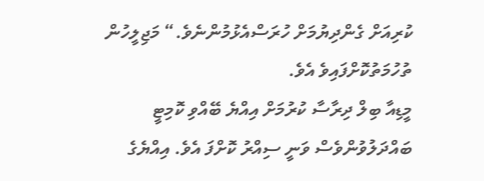ކުރިއަށް ގެންދިޔުމަށް ހުރަސްއެޅުމުންނެވެ.“ މަޖިލީހުން ތުހުމަތުކޮށްފައިވެ އެވެ.
މީޑިއާ ބިލް ދިރާސާ ކުރުމަށް އިއްޔެ ބޭއްވި ކޮމިޓީ ބައްދަލުވުންވެސް ވަނީ ސިއްރު ކޮށްފަ އެވެ. އިއްޔެގެ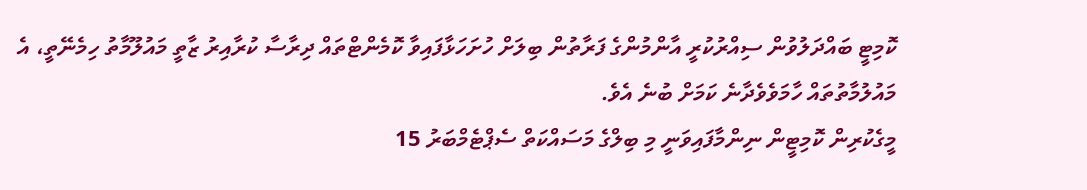ކޮމިޓީ ބައްދަލުވުން ސިއްރުކުރީ އާންމުންގެ ފަރާތުން ބިލަށް ހުށަހަޅާފައިވާ ކޮމެންޓްތައް ދިރާސާ ކުރާއިރު ޒާތީ މައުލޫމާތު ހިމެނޭތީ، އެ މައުލުމާތުތައް ހާމަވެވެދާނެ ކަމަށް ބުނެ އެވެ.
މީގެކުރިން ކޮމިޓީން ނިންމާފައިވަނީ މި ބިލްގެ މަސައްކަތް ސެޕްޓެމްބަރު 15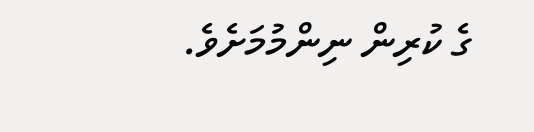ގެ ކުރިން ނިންމުމަށެވެ.